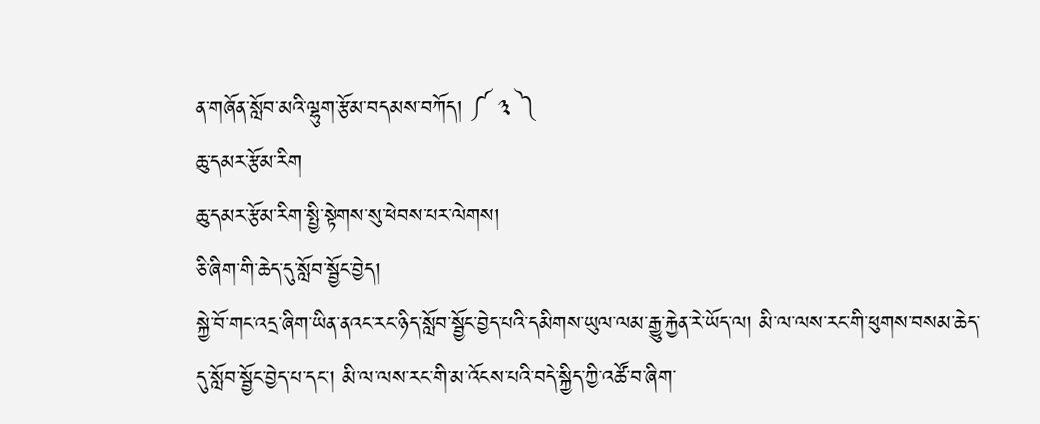ན་གཞོན་སློབ་མའི་ལྷུག་རྩོམ་བདམས་བཀོད། ༼ ༣ ༽
ཆུ་དམར་རྩོམ་རིག
ཆུ་དམར་རྩོམ་རིག་སྤྱི་སྟེགས་སུ་ཕེབས་པར་ལེགས།
ཅི་ཞིག་གི་ཆེད་དུ་སློབ་སྦྱོང་བྱེད།
སྐྱེ་བོ་གང་འདྲ་ཞིག་ཡིན་ནའང་རང་ཉིད་སློབ་སྦྱོང་བྱེད་པའི་དམིགས་ཡུལ་ལམ་རྒྱུ་རྐྱེན་རེ་ཡོད་ལ། མི་ལ་ལས་རང་གི་ཕུགས་བསམ་ཆེད་དུ་སློབ་སྦྱོང་བྱེད་པ་དང་། མི་ལ་ལས་རང་གི་མ་འོངས་པའི་བདེ་སྐྱིད་ཀྱི་འཚོ་བ་ཞིག་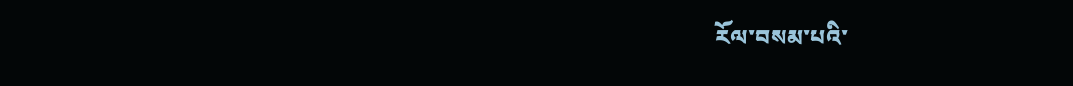རོལ་བསམ་པའི་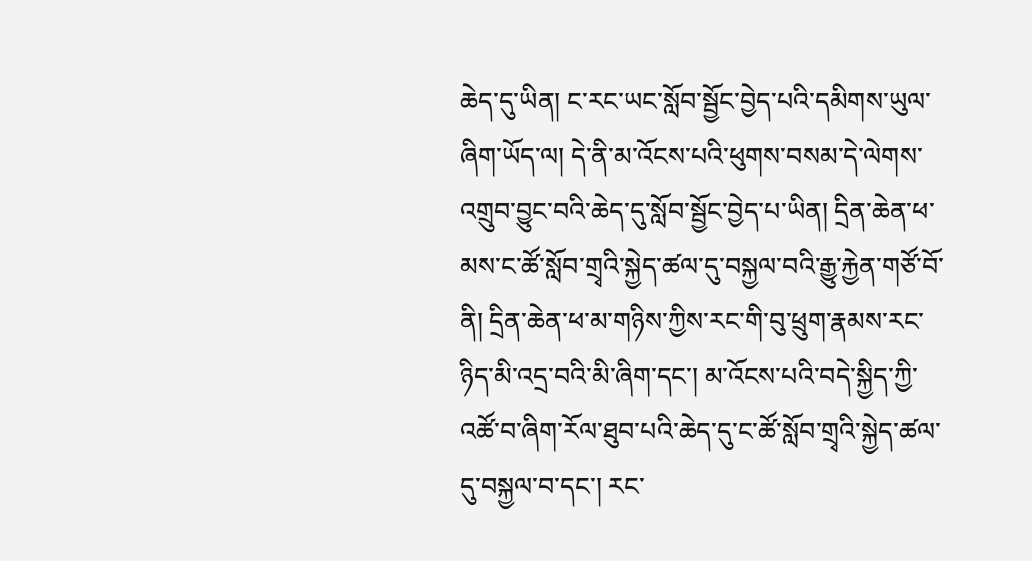ཆེད་དུ་ཡིན། ང་རང་ཡང་སློབ་སྦྱོང་བྱེད་པའི་དམིགས་ཡུལ་ཞིག་ཡོད་ལ། དེ་ནི་མ་འོངས་པའི་ཕུགས་བསམ་དེ་ལེགས་འགྲུབ་བྱུང་བའི་ཆེད་དུ་སློབ་སྦྱོང་བྱེད་པ་ཡིན། དྲིན་ཆེན་ཕ་མས་ང་ཚོ་སློབ་གྲྭའི་སྐྱེད་ཚལ་དུ་བསྐྱལ་བའི་རྒྱུ་རྐྱེན་གཙོ་བོ་ནི། དྲིན་ཆེན་ཕ་མ་གཉིས་ཀྱིས་རང་གི་བུ་ཕྲུག་རྣམས་རང་ཉིད་མི་འདྲ་བའི་མི་ཞིག་དང་། མ་འོངས་པའི་བདེ་སྐྱིད་ཀྱི་འཚོ་བ་ཞིག་རོལ་ཐུབ་པའི་ཆེད་དུ་ང་ཚོ་སློབ་གྲྭའི་སྐྱེད་ཚལ་དུ་བསྐྱལ་བ་དང་། རང་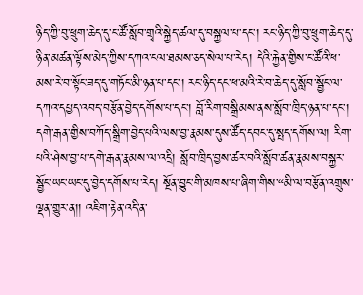ཉིད་ཀྱི་བུ་ཕྲུག་ཆེད་དུ་ང་ཚོ་སློབ་གྲྭའི་སྐྱེད་ཚལ་དུ་བསྐྱལ་པ་དང་། རང་ཉིད་ཀྱི་བུ་ཕྲུག་ཆེད་དུ་ཉིན་མཚན་ལྟོས་མེད་ཀྱིས་དཀའ་ངལ་ཐམས་ཅད་སེལ་པ་རེད། དེའི་རྐྱེན་གྱིས་ང་ཚོའི་ཕ་མས་རེ་བ་སྟོང་ཟད་དུ་གཏོང་མི་ཉན་པ་དང་། རང་ཉིད་དང་ཕ་མའི་རེ་བ་ཆེད་དུ་སློབ་སྦྱོང་ལ་དཀའ་དཔྱད་འབད་བརྩོན་བྱེད་དགོས་པ་དང་། བློ་རིག་བསྒྲིམས་ནས་སློབ་ཁྲིད་ཉན་པ་དང་། དགེ་རྒན་གྱིས་བཀོད་སྒྲིག་བྱེད་པའི་ལས་བྱ་རྣམས་དུས་ཚོད་དབང་དུ་སྤད་དགོས་ལ། རིག་པའི་ཤེས་བྱ་པ་དགེ་རྒན་རྣམས་ལ་འདྲི། སློབ་ཁྲིད་བྱས་ཚར་བའི་སློབ་ཚན་རྣམས་བསྐྱར་སྦྱོང་ཡང་ཡང་དུ་བྱེད་དགོས་པ་རེད། སྔོན་བྱུང་གི་མཁས་པ་ཞིག་གིས་“མི་ལ་བརྩོན་འགྲུས་ལྡན་གྱུར་ན།། འཇིག་རྟེན་འདི་ན་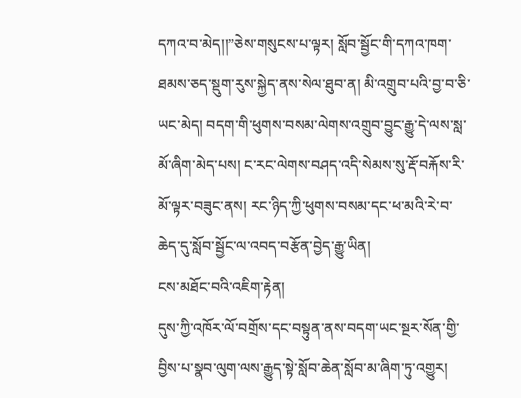དཀའ་བ་མེད།།”ཅེས་གསུངས་པ་ལྟར། སློབ་སྦྱོང་གི་དཀའ་ཁག་ཐམས་ཅད་སྡུག་རུས་སྐྱེད་ནས་སེལ་ཐུབ་ན། མི་འགྲུབ་པའི་བྱ་བ་ཅི་ཡང་མེད། བདག་གི་ཕུགས་བསམ་ལེགས་འགྲུབ་བྱུང་རྒྱུ་དེ་ལས་སླ་མོ་ཞིག་མེད་པས། ང་རང་ལེགས་བཤད་འདི་སེམས་སུ་རྡོ་བརྐོས་རི་མོ་ལྟར་བཟུང་ནས། རང་ཉིད་ཀྱི་ཕུགས་བསམ་དང་ཕ་མའི་རེ་བ་ཆེད་དུ་སློབ་སྦྱོང་ལ་འབད་བརྩོན་བྱེད་རྒྱུ་ཡིན།
ངས་མཐོང་བའི་འཇིག་རྟེན།
དུས་ཀྱི་འཁོར་ལོ་བགྲོས་དང་བསྟུན་ནས་བདག་ཡང་སྔར་སོན་གྱི་བྱིས་པ་སྣབ་ལུག་ལས་རྒྱུད་སྟེ་སློབ་ཆེན་སློབ་མ་ཞིག་ཏུ་འགྱུར།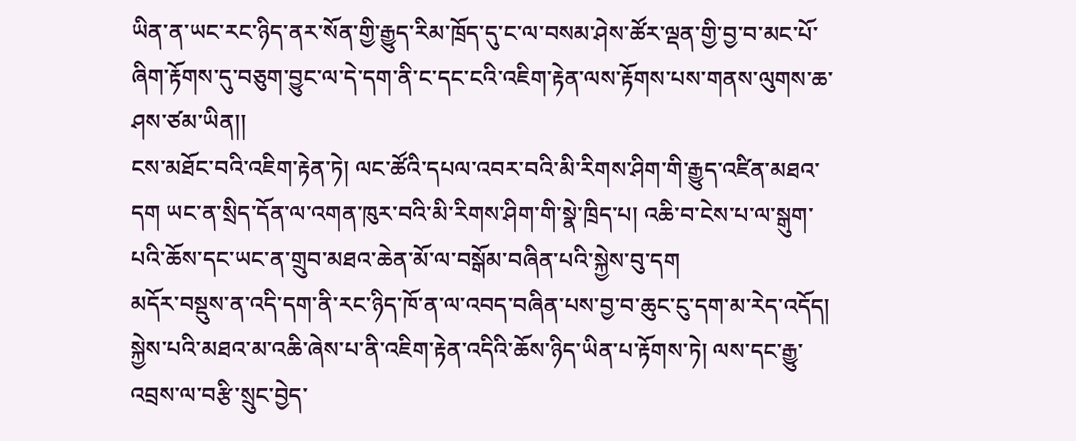ཡིན་ན་ཡང་རང་ཉིད་ནར་སོན་གྱི་རྒྱུད་རིམ་ཁྲོད་དུ་ང་ལ་བསམ་ཤེས་ཚོར་ལྡན་གྱི་བྱ་བ་མང་པོ་ཞིག་རྟོགས་དུ་བཅུག་བྱུང་ལ་དེ་དག་ནི་ང་དང་ངའི་འཇིག་རྟེན་ལས་རྟོགས་པས་གནས་ལུགས་ཆ་ཤས་ཙམ་ཡིན།།
ངས་མཐོང་བའི་འཇིག་རྟེན་ཏེ། ལང་ཚོའི་དཔལ་འབར་བའི་མི་རིགས་ཤིག་གི་རྒྱུད་འཛིན་མཐའ་དག ཡང་ན་སྲིད་དོན་ལ་འགན་ཁུར་བའི་མི་རིགས་ཤིག་གི་སྣེ་ཁྲིད་པ། འཆི་བ་ངེས་པ་ལ་སྒུག་པའི་ཆོས་དང་ཡང་ན་གྲུབ་མཐའ་ཆེན་མོ་ལ་བསྒོམ་བཞིན་པའི་སྐྱེས་བུ་དག
མདོར་བསྡུས་ན་འདི་དག་ནི་རང་ཉིད་ཁོ་ན་ལ་འབད་བཞིན་པས་བྱ་བ་ཆུང་ངུ་དག་མ་རེད་འདོད། སྐྱེས་པའི་མཐའ་མ་འཆི་ཞེས་པ་ནི་འཇིག་རྟེན་འདིའི་ཆོས་ཉིད་ཡིན་པ་རྟོགས་ཏེ། ལས་དང་རྒྱུ་འབྲས་ལ་བརྩི་སྲུང་བྱེད་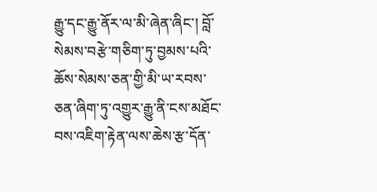རྒྱུ་དང་རྒྱུ་ནོར་ལ་མི་ཞེན་ཞིང་། བློ་སེམས་བརྩེ་གཅིག་ཏུ་བྱམས་པའི་ཆོས་སེམས་ཅན་གྱི་མི་ཡ་རབས་ཅན་ཞིག་ཏུ་འགྱུར་རྒྱུ་ནི་ངས་མཐོང་བས་འཇིག་རྟེན་ལས་ཆེས་རྩ་དོན་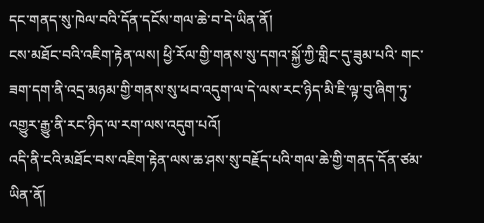དང་གནད་སུ་ཁེལ་བའི་དོན་དངོས་གལ་ཆེ་བ་དེ་ཡིན་ནོ།
ངས་མཐོང་བའི་འཇིག་རྟེན་ལས། ཕྱི་རོལ་གྱི་གནས་སུ་དགའ་སྐྱོ་ཀྱི་གླིང་དུ་ཟུམ་པའི་ གང་ཟག་དག་ནི་འདྲ་མཉམ་གྱི་གནས་སུ་ཕབ་འདུག་ལ་དེ་ལས་རང་ཉིད་མི་ཇི་ལྟ་བུ་ཞིག་ཏུ་འགྱུར་རྒྱུ་ནི་རང་ཉིད་ལ་རག་ལས་འདུག་པའོ།
འདི་ནི་ངའི་མཐོང་བས་འཇིག་རྟེན་ལས་ཆ་ཤས་སུ་བརྗོད་པའི་གལ་ཆེ་གྱི་གནད་དོན་ཙམ་ཡིན་ནོ།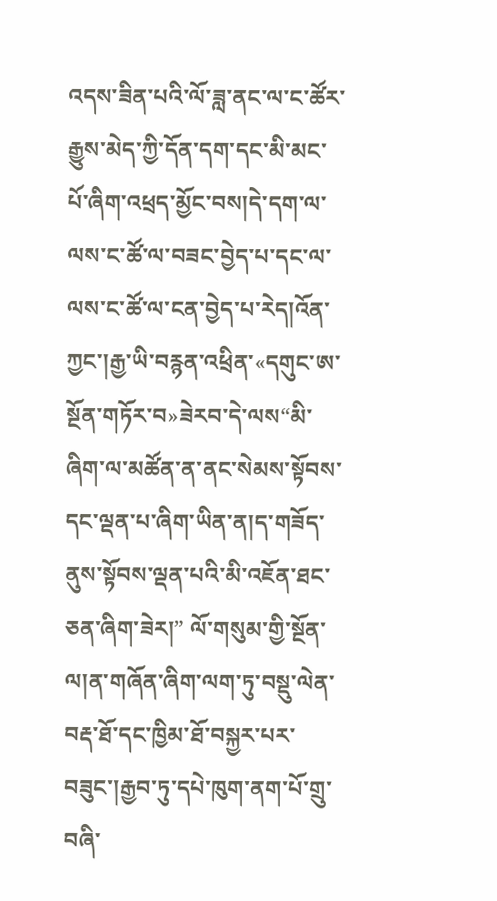འདས་ཟིན་པའི་ལོ་ཟླ་ནང་ལ་ང་ཚོར་རྒྱུས་མེད་ཀྱི་དོན་དག་དང་མི་མང་པོ་ཞིག་འཕྲད་མྱོང་བས།དེ་དག་ལ་ལས་ང་ཚོ་ལ་བཟང་བྱེད་པ་དང་ལ་ལས་ང་ཚོ་ལ་ངན་བྱེད་པ་རེད།འོན་ཀྱང་།རྒྱ་ཡི་བརྙན་འཕྲིན་«དགུང་ཨ་སྔོན་གཏོར་བ»ཟེརབ་དེ་ལས“མི་ཞིག་ལ་མཚོན་ན་ནང་སེམས་སྟོབས་དང་ལྡན་པ་ཞིག་ཡིན་ན།ད་གཟོད་ནུས་སྟོབས་ལྡན་པའི་མི་འཇོན་ཐང་ཅན་ཞིག་ཟེར།” ལོ་གསུམ་གྱི་སྔོན་ལ།ན་གཞོན་ཞིག་ལག་ཏུ་བསྡུ་ལེན་བརྡ་ཐོ་དང་ཁྱིམ་ཐོ་བསྐྱར་པར་བཟུང་།རྒྱབ་ཏུ་དཔེ་ཁུག་ནག་པོ་གྲུ་བཞི་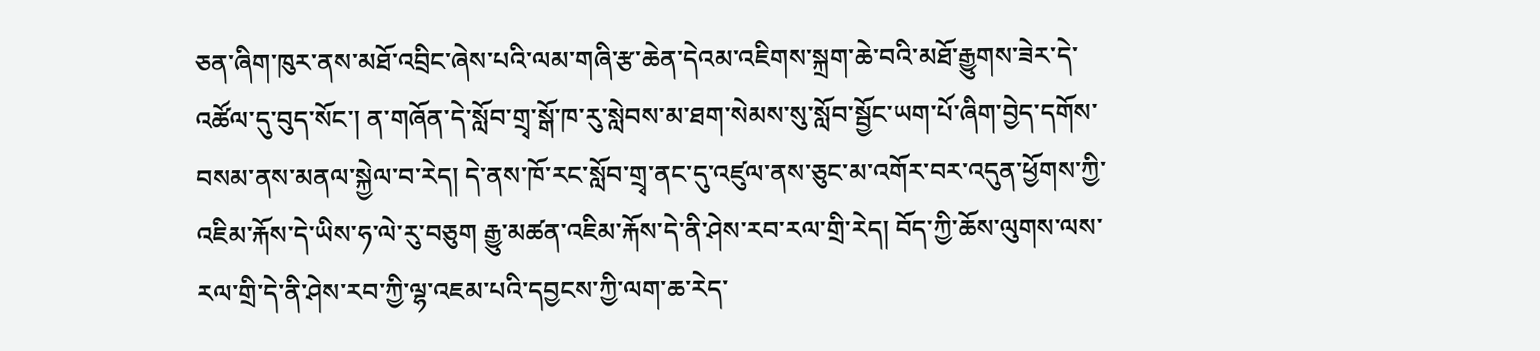ཅན་ཞིག་ཁུར་ནས་མཐོ་འབྲིང་ཞེས་པའི་ལམ་གཞི་རྩ་ཆེན་དེའམ་འཇིགས་སྐྲག་ཆེ་བའི་མཐོ་རྒྱུགས་ཟེར་དེ་འཚོལ་དུ་བུད་སོང་། ན་གཞོན་དེ་སློབ་གྲྭ་སྒོ་ཁ་རུ་སླེབས་མ་ཐག་སེམས་སུ་སློབ་སྦྱོང་ཡག་པོ་ཞིག་བྱེད་དགོས་བསམ་ནས་མནལ་སྐྱེལ་བ་རེད། དེ་ནས་ཁོ་རང་སློབ་གྲྭ་ནང་དུ་འཛུལ་ནས་ཅུང་མ་འགོར་བར་འདུན་ཕྱོགས་ཀྱི་འཇིམ་རྐོས་དེ་ཡིས་ཧ་ལེ་རུ་བཅུག རྒྱུ་མཚན་འཇིམ་རྐོས་དེ་ནི་ཤེས་རབ་རལ་གྲི་རེད། བོད་ཀྱི་ཆོས་ལུགས་ལས་རལ་གྲི་དེ་ནི་ཤེས་རབ་ཀྱི་ལྷ་འཇམ་པའི་དབྱངས་ཀྱི་ལག་ཆ་རེད་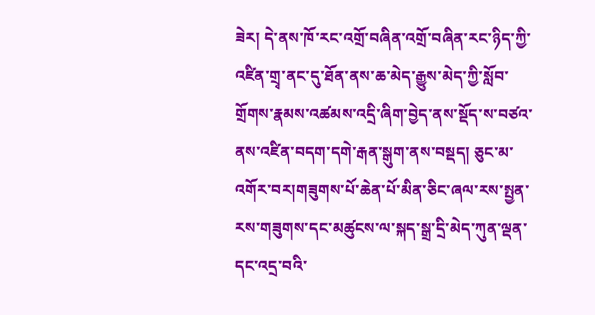ཟེར། དེ་ནས་ཁོ་རང་འགྲོ་བཞིན་འགྲོ་བཞིན་རང་ཉིད་ཀྱི་འཛིན་གྲྭ་ནང་དུ་ཐོན་ནས་ཆ་མེད་རྒྱུས་མེད་ཀྱི་སློབ་གྲོགས་རྣམས་འཚམས་འདྲི་ཞིག་བྱེད་ནས་སྡོད་ས་བཙའ་ནས་འཛིན་བདག་དགེ་རྒན་སྒུག་ནས་བསྡད། ཅུང་མ་འགོར་བར།གཟུགས་པོ་ཆེན་པོ་མིན་ཅིང་ཞལ་རས་སྤྱན་རས་གཟུགས་དང་མཚུངས་ལ་སྐད་སྒྲ་དྲི་མེད་ཀུན་ལྡན་དང་འདྲ་བའི་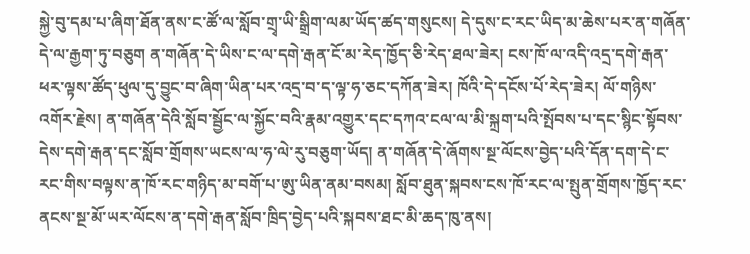སྐྱེ་བུ་དམ་པ་ཞིག་ཐོན་ནས་ང་ཚོ་ལ་སློབ་གྲྭ་ཡི་སྒྲིག་ལམ་ཡོད་ཚད་གསུངས། དེ་དུས་ང་རང་ཡིད་མ་ཆེས་པར་ན་གཞོན་དེ་ལ་རྒྱག་ཏུ་བཅུག ན་གཞོན་དེ་ཡིས་ང་ལ་དགེ་རྒན་ངོ་མ་རེད་ཁྱོད་ཅི་རེད་ཐལ་ཟེར། ངས་ཁོ་ལ་འདི་འདྲ་དགེ་རྒན་ཕར་ལྟས་ཚོད་ཕུལ་དུ་བྱུང་བ་ཞིག་ཡིན་པར་འདྲ་བ་ད་ལྟ་ཧ་ཅང་དཀོན་ཟེར། ཁོའི་དེ་དངོས་པོ་རེད་ཟེར། ལོ་གཉིས་འགོར་རྗེས། ན་གཞོན་དེའི་སློབ་སྦྱོང་ལ་སྐྱོང་བའི་རྣམ་འགྱུར་དང་དཀའ་ངལ་ལ་མི་སྐྲག་པའི་སྤོབས་པ་དང་སྙིང་སྟོབས་དེས་དགེ་རྒན་དང་སློབ་གྲོགས་ཡངས་ལ་ཧ་ལེ་རུ་བཅུག་ཡོད། ན་གཞོན་དེ་ཞོགས་སྔ་ལོངས་བྱེད་པའི་དོན་དག་དེ་ང་རང་གིས་བལྟས་ན་ཁོ་རང་གཉིད་མ་བགོ་པ་ཨུ་ཡིན་ནམ་བསམ། སློབ་ཐུན་སྐབས་ངས་ཁོ་རང་ལ་སྤུན་གྲོགས་ཁྱོད་རང་ནངས་སྔ་མོ་ཡར་ལོངས་ན་དགེ་རྒན་སློབ་ཁྲིད་བྱེད་པའི་སྐབས་ཐང་མི་ཆད་ཁུ་ནས།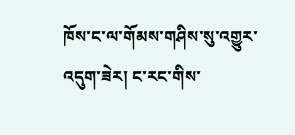ཁོས་ང་ལ་གོམས་གཤིས་སུ་འགྱུར་འདུག་ཟེར། ང་རང་གིས་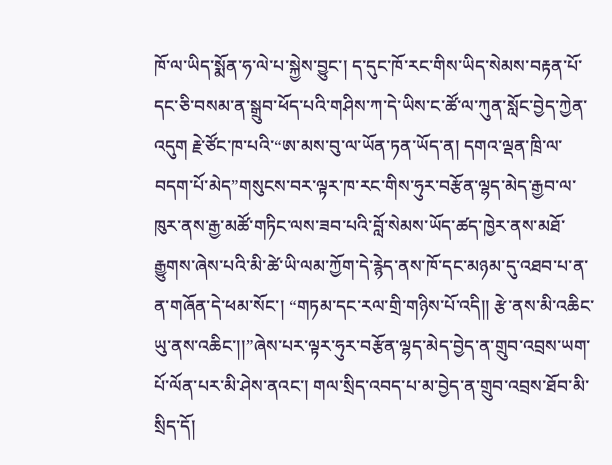ཁོ་ལ་ཡིད་སྨོན་ཧ་ལེ་པ་སྐྱེས་བྱུང་། ད་དུང་ཁོ་རང་གིས་ཡིད་སེམས་བརྟན་པོ་དང་ཅི་བསམ་ན་སྒྲུབ་ཕོད་པའི་གཤིས་ཀ་དེ་ཡིས་ང་ཚོ་ལ་ཀུན་སློང་བྱེད་ཀྱེན་འདུག རྗེ་ཙོང་ཁ་པའི་“ཨ་མས་བུ་ལ་ཡོན་ཏན་ཡོད་ན། དགའ་ལྡན་ཁྲི་ལ་བདག་པོ་མེད”གསུངས་བར་ལྟར་ཁ་རང་གིས་ཧུར་བརྩོན་ལྷད་མེད་རྒྱབ་ལ་ཁུར་ནས་རྒྱ་མཚོ་གཏིང་ལས་ཟབ་པའི་བློ་སེམས་ཡོད་ཚད་ཁྱེར་ནས་མཐོ་རྒྱུགས་ཞེས་པའི་མི་ཚེ་ཡི་ལམ་ཀྱོག་དེ་རྙེད་ནས་ཁོ་དང་མཉམ་དུ་འཐབ་པ་ན་ན་གཞོན་དེ་ཕམ་སོང་། “གཏམ་དང་རལ་གྲི་གཉིས་པོ་འདི།། རྩེ་ནས་མི་འཆིང་ཡུ་ནས་འཆིང་།།”ཞེས་པར་ལྟར་ཧུར་བརྩོན་ལྷད་མེད་བྱེད་ན་གྲུབ་འབྲས་ཡག་པོ་ལོན་པར་མི་ཤེས་ནའང་། གལ་སྲིད་འབད་པ་མ་བྱེད་ན་གྲུབ་འབྲས་ཐོབ་མི་སྲིད་དོ།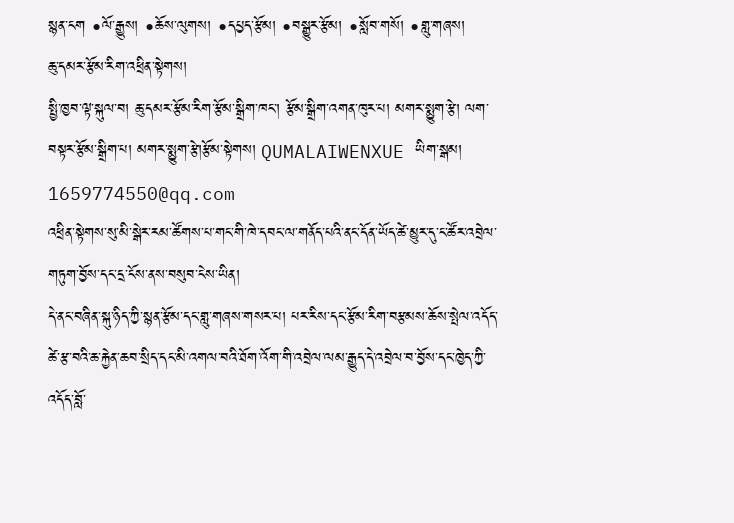སྙན་ངག •ལོ་རྒྱུས། •ཆོས་ལུགས། •དཔྱད་རྩོམ། •བསྒྱུར་རྩོམ། •སློབ་གསོ། •གླུ་གཞས།
ཆུ་དམར་རྩོམ་རིག་འཕྲིན་སྟེགས།
སྤྱི་ཁྱབ་ལྟ་སྐུལ་བ། ཆུ་དམར་རྩོམ་རིག་རྩོམ་སྒྲིག་ཁང་། རྩོམ་སྒྲིག་འགན་ཁུར་པ། མགར་སྨྱུག་རྩེ། ལག་བསྟར་རྩོམ་སྒྲིག་པ། མགར་སྨྱུག་རྩེ།རྩོམ་སྟེགས། QUMALAIWENXUE ཡིག་སྒམ། 1659774550@qq.com
འཕྲིན་སྟེགས་སུ་མི་སྒེར་རམ་ཚོགས་པ་གང་གི་ཁེ་དབང་ལ་གནོད་པའི་ནང་དོན་ཡོད་ཚེ་མྱུར་དུ་ང་ཚོར་འབྲེལ་གཏུག་བྱོས་དང་དྲ་ངོས་ནས་བསུབ་ངེས་ཡིན།
དེ་ནང་བཞིན་སྐུ་ཉིད་ཀྱི་སྙན་རྩོམ་དང་གླུ་གཞས་གསར་པ། པར་རིས་དང་རྩོམ་རིག་བརྩམས་ཆོས་སྤེལ་འདོད་ཚེ་རྩ་བའི་ཆ་རྐྱེན་ཆབ་སྲིད་དང་མི་འགལ་བའི་ཐོག་འོག་གི་འབྲེལ་ལམ་རྒྱུད་དེ་འབྲེལ་བ་བྱོས་དང་ཁྱེད་ཀྱི་འདོད་བློ་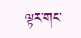ལྟར་གང་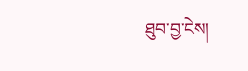ཐུབ་བྱ་ངེས།